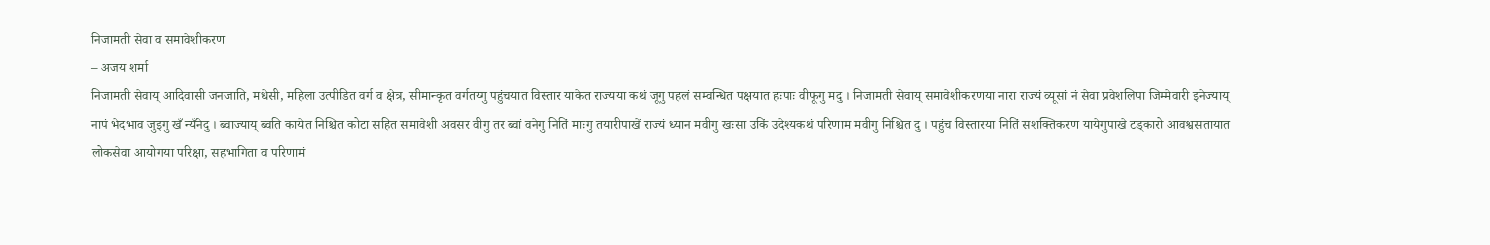निजामती सेवा व समावेशीकरण
– अजय शर्मा
निजामती सेवाय् आदिवासी जनजाति, मधेसी, महिला उत्पीडित वर्ग व क्षेत्र, सीमान्कृत वर्गतय्गु पहुंचयात विस्तार याकेत राज्यया कथं जूगु पहलं सम्वन्धित पक्षयात हःपाः वीफूगु मदु । निजामती सेवाय् समावेशीकरणया नारा राज्यं व्यूसां नं सेवा प्रवेशलिपा जिम्मेवारी इनेज्याय् नापं भेदभाव जुइगु खँ न्यँनेदु । ब्वाज्याय् ब्वति कायेत निश्चित कोटा सहित समावेशी अवसर वीगु तर ब्वां वनेगु नितिं माःगु तयारीपाखें राज्यं ध्यान मवीगु खःसा उकिं उदेश्यकथं परिणाम मवीगु निश्चित दु । पहुंच विस्तारया नितिं सशक्तिकरण यायेगुपाखे टड्कारो आवश्वसतायात लोकसेवा आयोगया परिक्षा, सहभागिता व परिणामं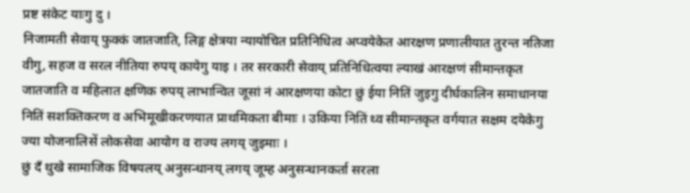प्रष्ट संकेट याःगु दु ।
निजामती सेवाय् फुक्कं जातजाति, लिङ्ग क्षेत्रया न्यायोचित प्रतिनिधित्व अप्वयेकेत आरक्षण प्रणालीयात तुरन्त नतिजा वीगु, सहज व सरल नीतिया रुपय् कायेगु याइ । तर सरकारी सेवाय् प्रतिनिधित्वया ल्याखं आरक्षणं सीमान्तकृत जातजाति व महिलात क्षणिक रुपय् लाभान्वित जूसां नं आरक्षणया कोटा छुं ईया नितिं जुइगु दीर्घकालिन समाधानया नितिं सशक्तिकरण व अभिमूखीकरणयात प्राथमिकता बीमाः । उकिया नितिं थ्व सीमान्तकृत वर्गयात सक्षम दयेकेगु ज्या योजनालिसें लोकसेवा आयोग व राज्य लगय् जुइमाः ।
छुं दँ थुखे सामाजिक विषयलय् अनुसन्धानय् लगय् जूम्ह अनुसन्धानकर्ता सरला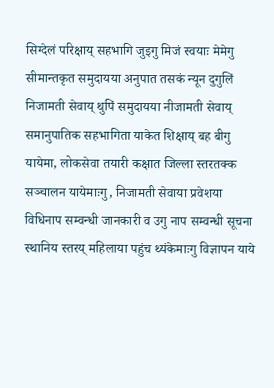सिग्देलं परिक्षाय् सहभागि जुइगु मिजं स्वयाः मेमेगु सीमान्तकृत समुदायया अनुपात तसकं न्यून दुगुलिं निजामती सेवाय् थुपिं समुदायया नीजामती सेवाय् समानुपातिक सहभागिता याकेत शिक्षाय् बह बीगु यायेमा, लोकसेवा तयारी कक्षात जिल्ला स्तरतक्क सञ्चालन यायेमाःगु, निजामती सेवाया प्रवेशया विधिनाप सम्वन्धी जानकारी व उगु नाप सम्वन्धी सूचना स्थानिय स्तरय् महिलाया पहुंच थ्यंकेमाःगु विज्ञापन याये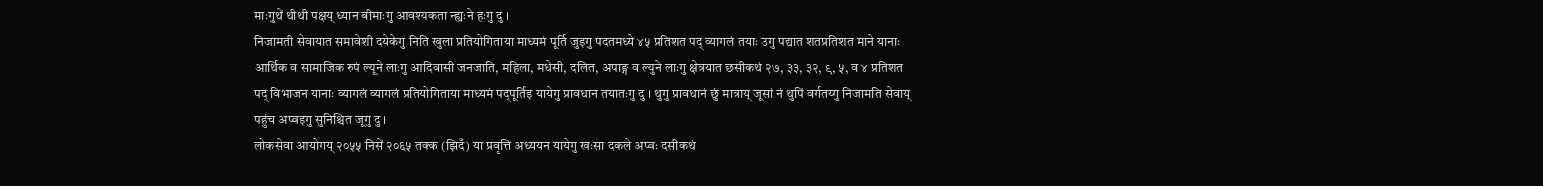माःगुथें थीथी पक्षय् ध्यान बीमाःगु आवश्यकता न्ह्यःने हःगु दु ।
निजामती सेवायात समावेशी दयेकेगु निति खुला प्रतियोगिताया माध्यमं पूर्ति जुइगु पदतमध्ये ४५ प्रतिशत पद् व्यागलं तयाः उगु पद्यात शतप्रतिशत माने यानाः आर्थिक व सामाजिक रुपं ल्यूने लाःगु आदिवासी जनजाति, महिला, मधेसी, दलित, अपाङ्ग व ल्युने लाःगु क्षेत्रयात छसीकथं २७, ३३, ३२, ९, ५, व ४ प्रतिशत पद् विभाजन यानाः व्यागलं व्यागलं प्रतियोगिताया माध्यमं पद्पूर्तिइ यायेगु प्रावधान तयातःगु दु । थुगु प्रावधानं छुं मात्राय् जूसां नं थुपिं वर्गतय्गु निजामति सेवाय् पहुंच अप्वइगु सुनिश्चित जूगु दु ।
लोकसेवा आयोगय् २०५५ निसें २०६५ तक्क (झिदँ) या प्रवृत्ति अध्ययन यायेगु खःसा दकले अप्वः दसीकथं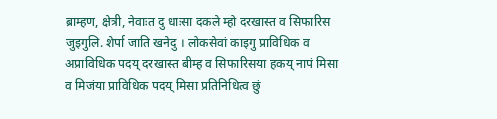ब्राम्हण, क्षेत्री, नेवाःत दु धाःसा दकले म्हो दरखास्त व सिफारिस जुइगुलि. शेर्पा जाति खनेदु । लोकसेवां काइगु प्राविधिक व अप्राविधिक पदय् दरखास्त बीम्ह व सिफारिसया हकय् नापं मिसा व मिजंया प्राविधिक पदय् मिसा प्रतिनिधित्व छुं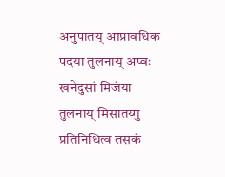अनुपातय् आप्रावधिक पदया तुलनाय् अप्वः खनेदुसां मिजंया तुलनाय् मिसातय्गु प्रतिनिधित्व तसकं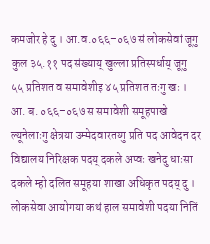कमजोर हे दु । आ.व.०६६–०६७ सं लोकसेवां जूगु कुल ३५.११ पद संख्याय् खुल्ला प्रतिस्पर्धाय् जूगु ५५ प्रतिशत व समावेशीइ ४५ प्रतिशत तःगु खः । आ. ब. ०६६–०६७ स समावेशी समूहपाखे ल्यूनेलाःगु क्षेत्रया उम्मेदवारतय्गु प्रति पद आवेदन दर विद्यालय निरिक्षक पदय् दकले अप्वः खनेदु धाःसा दकले म्हो दलित समूहया शाखा अधिकृत पदय् दु ।
लोकसेवा आयोगया कथं हाल समावेशी पदया नितिं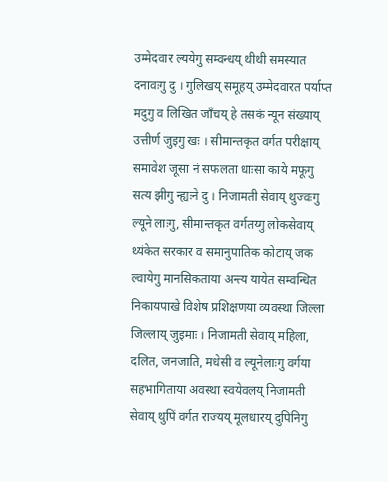उम्मेदवार ल्ययेगु सम्वन्धय् थीथी समस्यात दनावःगु दु । गुलिखय् समूहय् उम्मेदवारत पर्याप्त मदुगु व लिखित जाँचय् हे तसकं न्यून संख्याय् उत्तीर्ण जुइगु खः । सीमान्तकृत वर्गत परीक्षाय् समावेश जूसा नं सफलता धाःसा काये मफूगु सत्य झीगु न्ह्यःने दु । निजामती सेवाय् थुज्वःगु ल्यूने लाःगु, सीमान्तकृत वर्गतय्गु लोकसेवाय् थ्यंकेत सरकार व समानुपातिक कोटाय् जक ल्वायेगु मानसिकताया अन्त्य यायेत सम्वन्धित निकायपाखे विशेष प्रशिक्षणया व्यवस्था जिल्ला जिल्लाय् जुइमाः । निजामती सेवाय् महिला, दलित, जनजाति, मधेसी व ल्यूनेलाःगु वर्गया सहभागिताया अवस्था स्वयेवलय् निजामती सेवाय् थुपिं वर्गत राज्यय् मूलधारय् दुपिनिगु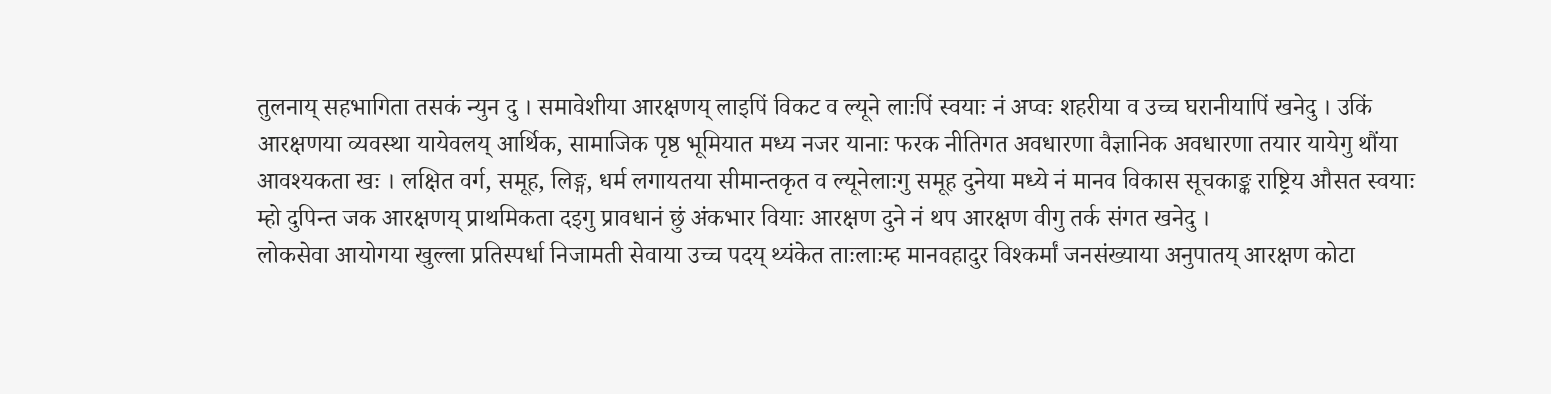तुलनाय् सहभागिता तसकं न्युन दु । समावेशीया आरक्षणय् लाइपिं विकट व ल्यूने लाःपिं स्वयाः नं अप्वः शहरीया व उच्च घरानीयापिं खनेदु । उकिं आरक्षणया व्यवस्था यायेवलय् आर्थिक, सामाजिक पृष्ठ भूमियात मध्य नजर यानाः फरक नीतिगत अवधारणा वैज्ञानिक अवधारणा तयार यायेगु थौंया आवश्यकता खः । लक्षित वर्ग, समूह, लिङ्ग, धर्म लगायतया सीमान्तकृत व ल्यूनेलाःगु समूह दुनेया मध्ये नं मानव विकास सूचकाङ्क राष्ट्रिय औसत स्वयाः म्हो दुपिन्त जक आरक्षणय् प्राथमिकता दइगु प्रावधानं छुं अंकभार वियाः आरक्षण दुने नं थप आरक्षण वीगु तर्क संगत खनेदु ।
लोकसेवा आयोगया खुल्ला प्रतिस्पर्धा निजामती सेवाया उच्च पदय् थ्यंकेत ताःलाःम्ह मानवहादुर विश्कर्मां जनसंख्याया अनुपातय् आरक्षण कोटा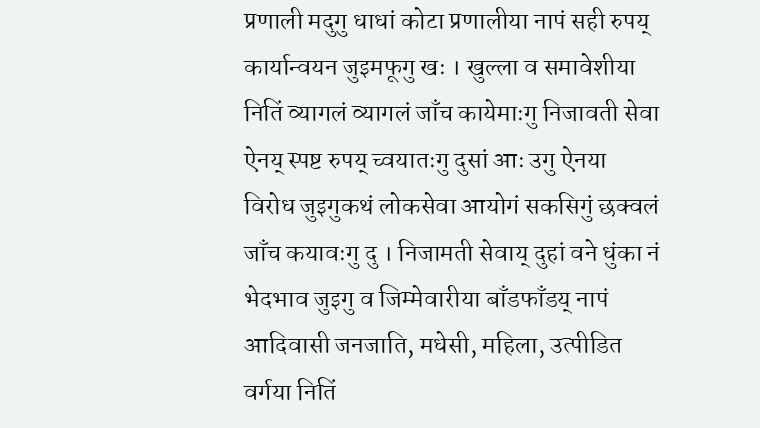प्रणाली मदुगु धाधां कोटा प्रणालीया नापं सही रुपय् कार्यान्वयन जुइमफूगु खः । खुल्ला व समावेशीया नितिं व्यागलं व्यागलं जाँच कायेमाःगु निजावती सेवा ऐनय् स्पष्ट रुपय् च्वयातःगु दुसां आः उगु ऐनया विरोध जुइगुकथं लोकसेवा आयोगं सकसिगुं छक्वलं जाँच कयावःगु दु । निजामती सेवाय् दुहां वने धुंका नं भेदभाव जुइगु व जिम्मेवारीया बाँडफाँडय् नापं आदिवासी जनजाति, मधेसी, महिला, उत्पीडित वर्गया नितिं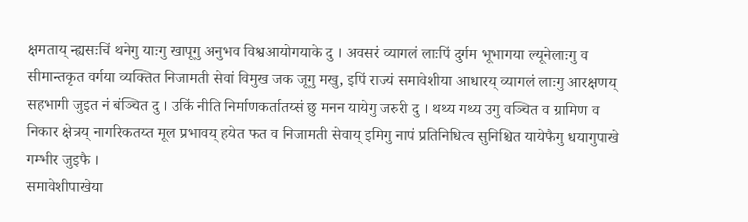क्षमताय् न्ह्यसःचिं थनेगु याःगु खापूगु अनुभव विश्वआयोगयाके दु । अवसरं व्यागलं लाःपिं दुर्गम भूभागया ल्यूनेलाःगु व सीमान्तकृत वर्गया व्यक्तित निजामती सेवां विमुख जक जूगु मखु, इपिं राज्यं समावेशीया आधारय् व्यागलं लाःगु आरक्षणय् सहभागी जुइत नं बंञ्चित दु । उकिं नीति निर्माणकर्तातय्सं छु मनन यायेगु जरुरी दु । थथ्य गथ्य उगु वञ्चित व ग्रामिण व निकार क्षेत्रय् नागरिकतय्त मूल प्रभावय् हयेत फत व निजामती सेवाय् इमिगु नापं प्रतिनिधित्व सुनिश्चित यायेफैगु धयागुपाखे गम्भीर जुइफै ।
समावेशीपाखेया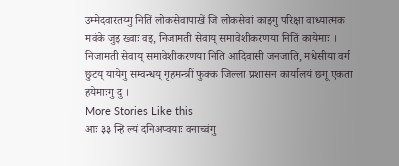उम्मेदवारतय्गु नितिं लोकसेवापाखें जि लोकसेवां काइगु परिक्षा वाध्यात्मक मवंके जुइ ख्वाः वइ, निजामती सेवाय् समावेशीकरणया नितिं कायेमाः । निजामती सेवाय् समावेशीकरणया निति आदिवासी जनजाति, मधेसीया वर्ग छुटय् यायेगु सम्वन्धय् गृहमन्त्रीं फुक्क जिल्ला प्रशासन कार्यालयं छगू एकता हयेमाःगु दु ।
More Stories Like this
आः ३३ न्हि ल्यं दनिअप्वयाः वनाच्वंगु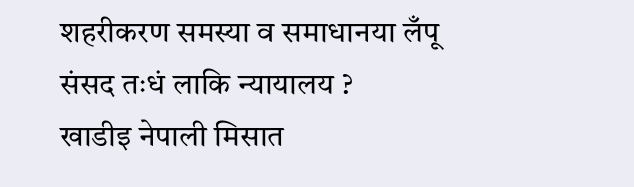शहरीकरण समस्या व समाधानया लँपू
संसद तःधं लाकि न्यायालय ?
खाडीइ नेपाली मिसात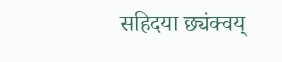सहिदया छ्यंक्वय्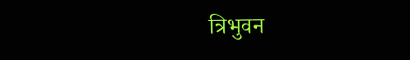त्रिभुवन